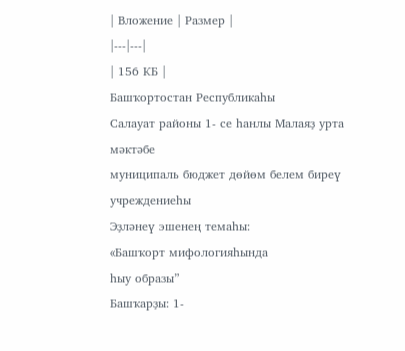| Вложение | Размер |
|---|---|
| 156 КБ |
Башҡортостан Республикаһы
Салауат районы 1- се һанлы Малаяҙ урта мәктәбе
муниципаль бюджет дөйөм белем биреү учреждениеһы
Эҙләнеү эшенең темаһы:
«Башҡорт мифологияһында
һыу образы”
Башҡарҙы: 1-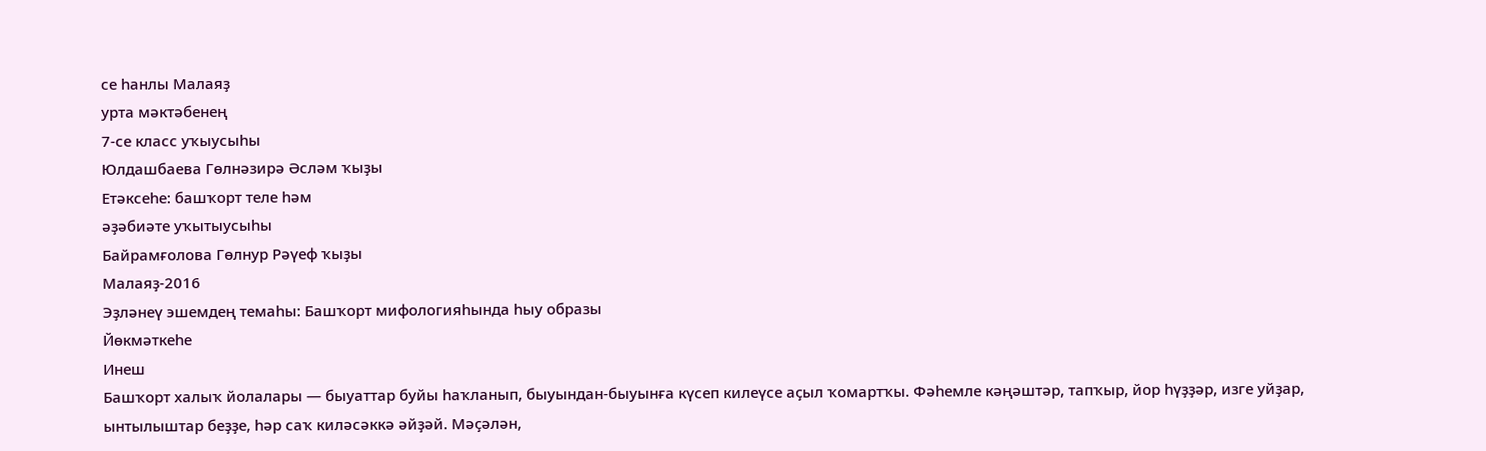се һанлы Малаяҙ
урта мәктәбенең
7-се класс уҡыусыһы
Юлдашбаева Гөлнәзирә Әсләм ҡыҙы
Етәксеһе: башҡорт теле һәм
әҙәбиәте уҡытыусыһы
Байрамғолова Гөлнур Рәүеф ҡыҙы
Малаяҙ-2016
Эҙләнеү эшемдең темаһы: Башҡорт мифологияһында һыу образы
Йөкмәткеһе
Инеш
Башҡорт халыҡ йолалары — быуаттар буйы һаҡланып, быуындан-быуынға күсеп килеүсе аҫыл ҡомартҡы. Фәһемле кәңәштәр, тапҡыр, йор һүҙҙәр, изге уйҙар, ынтылыштар беҙҙе, һәр саҡ киләсәккә әйҙәй. Мәҫәлән,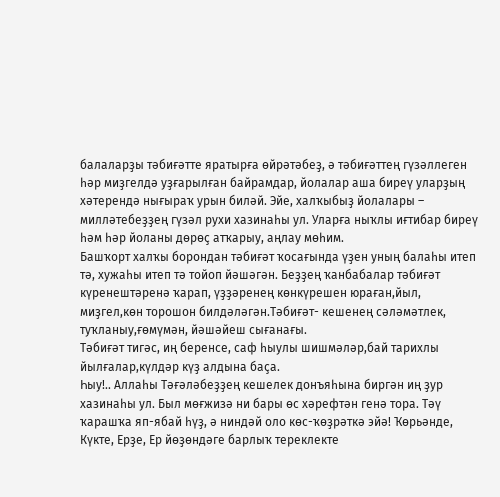балаларҙы тәбиғәтте яратырға өйрәтәбеҙ, ә тәбиғәттең гүзәллеген һәр миҙгелдә уҙғарылған байрамдар, йолалар аша биреү уларҙың хәтерендә нығыраҡ урын биләй. Эйе, халҡыбыҙ йолалары – милләтебеҙҙең гүзәл рухи хазинаһы ул. Уларға ныҡлы иғтибар биреү һәм һәр йоланы дөрөҫ атҡарыу, аңлау мөһим.
Башҡорт халҡы борондан тәбиғәт ҡосағында үҙен уның балаһы итеп тә, хужаһы итеп тә тойоп йәшәгән. Беҙҙең ҡанбабалар тәбиғәт күренештәренә ҡарап, үҙҙәренең көнкүрешен юраған,йыл, миҙгел,көн торошон билдәләгән.Тәбиғәт- кешенең сәләмәтлек, туҡланыу,ғөмүмән, йәшәйеш сығанағы.
Тәбиғәт тигәс, иң беренсе, саф һыулы шишмәләр,бай тарихлы йылғалар,күлдәр күҙ алдына баҫа.
Һыу!.. Аллаһы Тәғәләбеҙҙең кешелек донъяһына биргән иң ҙур хазинаһы ул. Был мөғжизә ни бары өс хәрефтән генә тора. Тәү ҡарашҡа яп-ябай һүҙ, ә ниндәй оло көс-ҡөҙрәткә эйә! Ҡөрьәнде, Күкте, Ерҙе, Ер йөҙөндәге барлыҡ тереклекте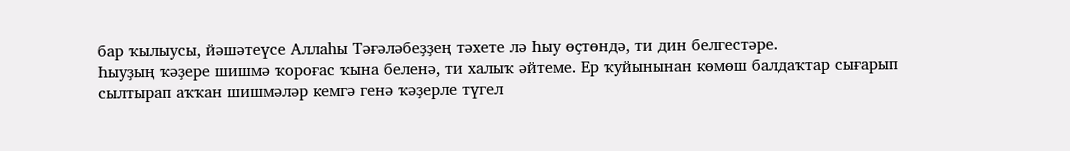бар ҡылыусы, йәшәтеүсе Аллаһы Тәғәләбеҙҙең тәхете лә Һыу өҫтөндә, ти дин белгестәре.
Һыуҙың ҡәҙере шишмә ҡороғас ҡына беленә, ти халыҡ әйтеме. Ер ҡуйынынан көмөш балдаҡтар сығарып сылтырап аҡҡан шишмәләр кемгә генә ҡәҙерле түгел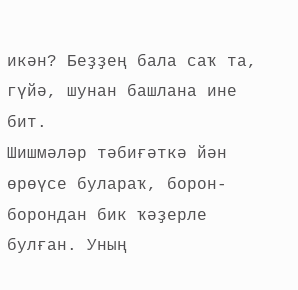икән? Беҙҙең бала саҡ та, гүйә, шунан башлана ине бит.
Шишмәләр тәбиғәткә йән өрөүсе булараҡ, борон-борондан бик ҡәҙерле булған. Уның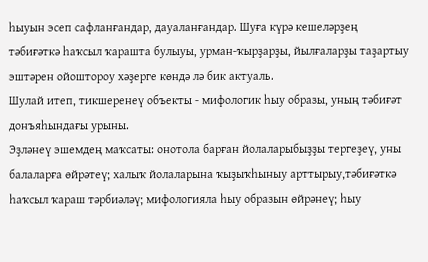һыуын эсеп сафланғандар, дауаланғандар. Шуға күрә кешеләрҙең тәбиғәткә һаҡсыл ҡарашта булыуы, урман-ҡырҙарҙы, йылғаларҙы таҙартыу эштәрен ойоштороу хәҙерге көндә лә бик актуаль.
Шулай итеп, тикшеренеү объекты - мифологик һыу образы, уның тәбиғәт донъяһындағы урыны.
Эҙләнеү эшемдең маҡсаты: онотола барған йолаларыбыҙҙы тергеҙеү, уны балаларға ѳйрәтеү; халыҡ йолаларына ҡыҙыҡһыныу арттырыу,тәбиғәткә һаҡсыл ҡараш тәрбиәләү; мифологияла һыу образын өйрәнеү; һыу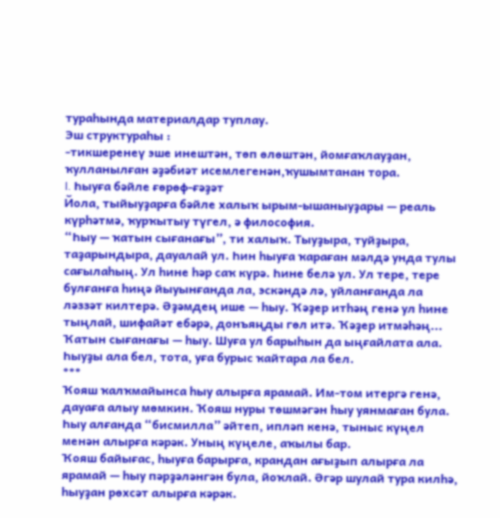тураһында материалдар туплау.
Эш структураһы :
-тикшеренеү эше инештән, төп өлөштән, йомғаҡлауҙан, ҡулланылған әҙәбиәт исемлегенән,ҡушымтанан тора.
I. Һыуға бәйле ғөрөф-ғәҙәт
Йола, тыйыуҙарға бәйле халыҡ ырым-ышаныуҙары — реаль күрһәтмә, ҡурҡытыу түгел, ә философия.
“Һыу — ҡатын сығанағы”, ти халыҡ. Тыуҙыра, туйҙыра, таҙарындыра, дауалай ул. Һин һыуға ҡараған мәлдә унда тулы сағылаһың. Ул һине һәр саҡ күрә. Һине белә ул. Ул тере, тере булғанға һиңә йыуынғанда ла, эскәндә лә, уйланғанда ла ләззәт килтерә. Әҙәмдең ише — һыу. Ҡәҙер итһәң генә ул һине тыңлай, шифайәт ебәрә, донъяңды гөл итә. Ҡәҙер итмәһәң...
Ҡатын сығанағы — һыу. Шуға ул барыһын да ыңғайлата ала. Һыуҙы ала бел, тота, уға бурыс ҡайтара ла бел.
***
Ҡояш ҡалҡмайынса һыу алырға ярамай. Им-том итергә генә, дауаға алыу мөмкин. Ҡояш нуры төшмәгән һыу уянмаған була. Һыу алғанда “бисмилла” әйтеп, ипләп кенә, тыныс күңел менән алырға кәрәк. Уның күңеле, аҡылы бар.
Ҡояш байығас, һыуға барырға, крандан ағыҙып алырға ла ярамай — һыу пәрҙәләнгән була, йоҡлай. Әгәр шулай тура килһә, һыуҙан рөхсәт алырға кәрәк.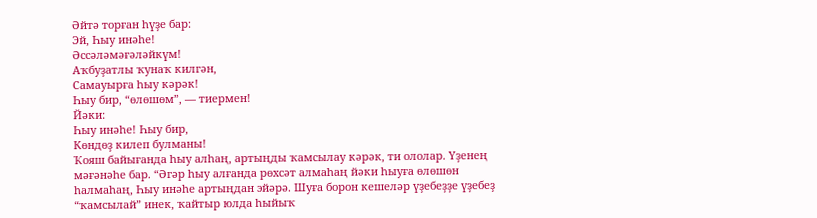Әйтә торған һүҙе бар:
Эй, Һыу инәһе!
Әссәләмәғәләйкүм!
Аҡбуҙатлы ҡунаҡ килгән,
Самауырға һыу кәрәк!
Һыу бир, “өлөшөм”, — тиермен!
Йәки:
Һыу инәһе! Һыу бир,
Көндөҙ килеп булманы!
Ҡояш байығанда һыу алһаң, артыңды ҡамсылау кәрәк, ти ололар. Үҙенең мәғәнәһе бар. “Әгәр һыу алғанда рөхсәт алмаһаң йәки һыуға өлөшөн һалмаһаң, Һыу инәһе артыңдан эйәрә. Шуға борон кешеләр үҙебеҙҙе үҙебеҙ “ҡамсылай” инек, ҡайтыр юлда һыйыҡ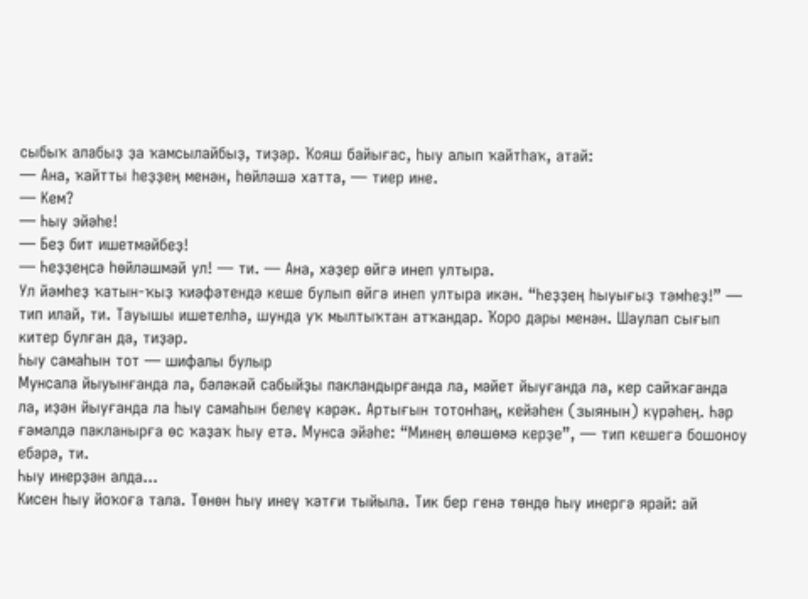сыбыҡ алабыҙ ҙа ҡамсылайбыҙ, тиҙәр. Ҡояш байығас, һыу алып ҡайтһаҡ, атай:
— Ана, ҡайтты һеҙҙең менән, һөйләшә хатта, — тиер ине.
— Кем?
— Һыу эйәһе!
— Беҙ бит ишетмәйбеҙ!
— Һеҙҙеңсә һөйләшмәй ул! — ти. — Ана, хәҙер өйгә инеп ултыра.
Ул йәмһеҙ ҡатын-ҡыҙ ҡиәфәтендә кеше булып өйгә инеп ултыра икән. “Һеҙҙең һыуығыҙ тәмһеҙ!” — тип илай, ти. Тауышы ишетелһә, шунда уҡ мылтыҡтан атҡандар. Ҡоро дары менән. Шаулап сығып китер булған да, тиҙәр.
Һыу самаһын тот — шифалы булыр
Мунсала йыуынғанда ла, бәләкәй сабыйҙы пакландырғанда ла, мәйет йыуғанда ла, кер сайҡағанда ла, иҙән йыуғанда ла һыу самаһын белеү кәрәк. Артығын тотонһаң, кейәһен (зыянын) күрәһең. Һәр ғәмәлдә пакланырға өс ҡаҙаҡ һыу етә. Мунса эйәһе: “Минең өлөшөмә керҙе”, — тип кешегә бошоноу ебәрә, ти.
Һыу инерҙән алда...
Кисен һыу йоҡоға тала. Төнөн һыу инеү ҡәтғи тыйыла. Тик бер генә төндө һыу инергә ярай: ай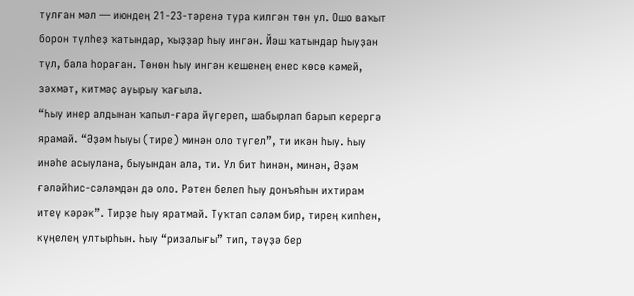тулған мәл — июндең 21-23-тәренә тура килгән төн ул. Ошо ваҡыт борон түлһеҙ ҡатындар, ҡыҙҙар һыу ингән. Йәш ҡатындар һыуҙан түл, бала һораған. Төнөн һыу ингән кешенең енес көсө кәмей, зәхмәт, китмәҫ ауырыу ҡағыла.
“Һыу инер алдынан ҡапыл-ғара йүгереп, шабырлап барып керергә ярамай. “Әҙәм һыуы (тире) минән оло түгел”, ти икән һыу. Һыу инәһе асыулана, быуындан ала, ти. Ул бит һинән, минән, Әҙәм ғәләйһис-сәләмдән дә оло. Рәтен белеп һыу донъяһын ихтирам итеү кәрәк”. Тирҙе һыу яратмай. Туҡтап сәләм бир, тирең кипһен, күңелең ултырһын. Һыу “ризалығы” тип, тәүҙә бер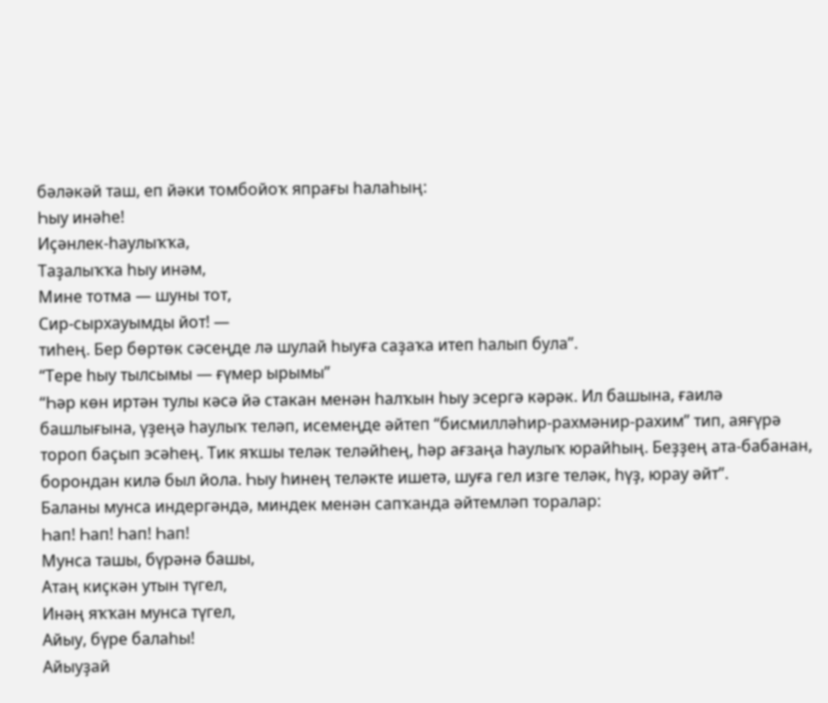бәләкәй таш, еп йәки томбойоҡ япрағы һалаһың:
Һыу инәһе!
Иҫәнлек-һаулыҡҡа,
Таҙалыҡҡа һыу инәм,
Мине тотма — шуны тот,
Сир-сырхауымды йот! —
тиһең. Бер бөртөк сәсеңде лә шулай һыуға саҙаҡа итеп һалып була”.
“Тере һыу тылсымы — ғүмер ырымы”
“Һәр көн иртән тулы кәсә йә стакан менән һалҡын һыу эсергә кәрәк. Ил башына, ғаилә башлығына, үҙеңә һаулыҡ теләп, исемеңде әйтеп “бисмилләһир-рахмәнир-рахим” тип, аяғүрә тороп баҫып эсәһең. Тик яҡшы теләк теләйһең, һәр ағзаңа һаулыҡ юрайһың. Беҙҙең ата-бабанан, борондан килә был йола. Һыу һинең теләкте ишетә, шуға гел изге теләк, һүҙ, юрау әйт”.
Баланы мунса индергәндә, миндек менән сапҡанда әйтемләп торалар:
Һап! Һап! Һап! Һап!
Мунса ташы, бүрәнә башы,
Атаң киҫкән утын түгел,
Инәң яҡҡан мунса түгел,
Айыу, бүре балаһы!
Айыуҙай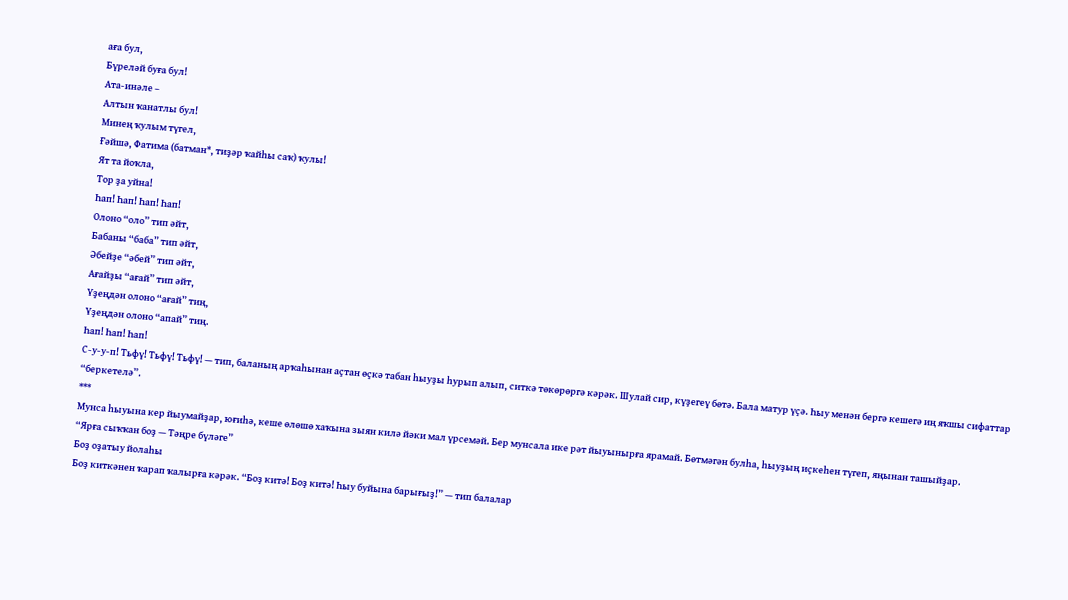аға бул,
Бүреләй буға бул!
Ата-инәле –
Алтын ҡанатлы бул!
Минең ҡулым түгел,
Ғәйшә, Фатима (батман*, тиҙәр ҡайһы саҡ) ҡулы!
Ят та йоҡла,
Тор ҙа уйна!
Һап! Һап! Һап! Һап!
Олоно “оло” тип әйт,
Бабаны “баба” тип әйт,
Әбейҙе “әбей” тип әйт,
Ағайҙы “ағай” тип әйт,
Үҙеңдән олоно “ағай” тиң,
Үҙеңдән олоно “апай” тиң.
Һап! Һап! Һап!
С-у-у-п! Тьфү! Тьфү! Тьфү! — тип, баланың арҡаһынан аҫтан өҫкә табан һыуҙы һурып алып, ситкә төкөрөргә кәрәк. Шулай сир, күҙегеү бөтә. Бала матур үҫә. Һыу менән бергә кешегә иң яҡшы сифаттар “беркетелә”.
***
Мунса һыуына кер йыумайҙар, юғиһә, кеше өлөшө хаҡына зыян килә йәки мал үрсемәй. Бер мунсала ике рәт йыуынырға ярамай. Бөтмәгән булһа, һыуҙың иҫкеһен түгеп, яңынан ташыйҙар.
“Ярға сыҡҡан боҙ — Тәңре бүләге”
Боҙ оҙатыу йолаһы
Боҙ киткәнен ҡарап ҡалырға кәрәк. “Боҙ китә! Боҙ китә! Һыу буйына барығыҙ!” — тип балалар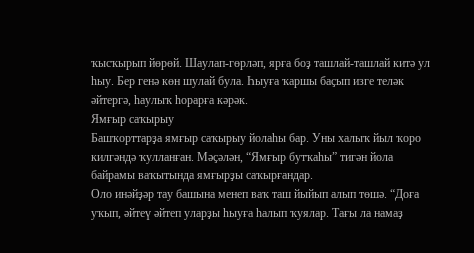ҡысҡырып йөрөй. Шаулап-гөрләп, ярға боҙ ташлай-ташлай китә ул һыу. Бер генә көн шулай була. Һыуға ҡаршы баҫып изге теләк әйтергә, һаулыҡ һорарға кәрәк.
Ямғыр саҡырыу
Башҡорттарҙа ямғыр саҡырыу йолаһы бар. Уны халыҡ йыл ҡоро килгәндә ҡулланған. Мәҫәлән, “Ямғыр бутҡаһы” тигән йола байрамы ваҡытында ямғырҙы саҡырғандар.
Оло инәйҙәр тау башына менеп ваҡ таш йыйып алып төшә. “Доға уҡып, әйтеү әйтеп уларҙы һыуға һалып ҡуялар. Тағы ла намаҙ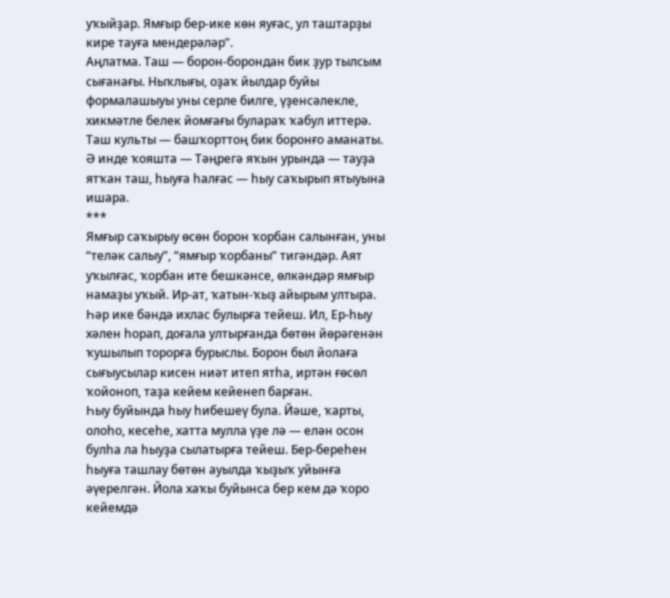уҡыйҙар. Ямғыр бер-ике көн яуғас, ул таштарҙы кире тауға мендерәләр”.
Аңлатма. Таш — борон-борондан бик ҙур тылсым сығанағы. Ныҡлығы, оҙаҡ йылдар буйы формалашыуы уны серле билге, үҙенсәлекле, хикмәтле белек йомғағы булараҡ ҡабул иттерә. Таш культы — башҡорттоң бик боронғо аманаты. Ә инде ҡояшта — Тәңрегә яҡын урында — тауҙа ятҡан таш, һыуға һалғас — һыу саҡырып ятыуына ишара.
***
Ямғыр саҡырыу өсөн борон ҡорбан салынған, уны “теләк салыу”, “ямғыр ҡорбаны” тигәндәр. Аят уҡылғас, ҡорбан ите бешкәнсе, өлкәндәр ямғыр намаҙы уҡый. Ир-ат, ҡатын-ҡыҙ айырым ултыра.
Һәр ике бәндә ихлас булырға тейеш. Ил, Ер-һыу хәлен һорап, доғала ултырғанда бөтөн йөрәгенән ҡушылып торорға бурыслы. Борон был йолаға сығыусылар кисен ниәт итеп ятһа, иртән ғөсөл ҡойоноп, таҙа кейем кейенеп барған.
Һыу буйында һыу һибешеү була. Йәше, ҡарты, олоһо, кесеһе, хатта мулла үҙе лә — елән осон булһа ла һыуҙа сылатырға тейеш. Бер-береһен һыуға ташлау бөтөн ауылда ҡыҙыҡ уйынға әүерелгән. Йола хаҡы буйынса бер кем дә ҡоро кейемдә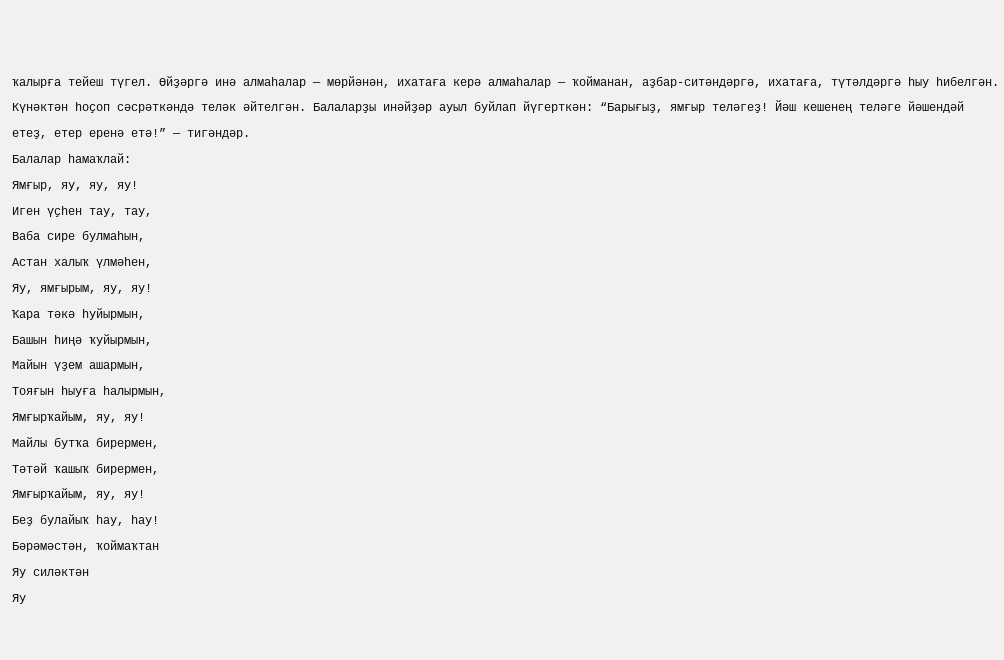ҡалырға тейеш түгел. Өйҙәргә инә алмаһалар — мөрйәнән, ихатаға керә алмаһалар — ҡойманан, аҙбар-ситәндәргә, ихатаға, түтәлдәргә һыу һибелгән. Күнәктән һоҫоп сәсрәткәндә теләк әйтелгән. Балаларҙы инәйҙәр ауыл буйлап йүгерткән: “Барығыҙ, ямғыр теләгеҙ! Йәш кешенең теләге йәшендәй етеҙ, етер еренә етә!” — тигәндәр.
Балалар һамаҡлай:
Ямғыр, яу, яу, яу!
Иген үҫһен тау, тау,
Ваба сире булмаһын,
Астан халыҡ үлмәһен,
Яу, ямғырым, яу, яу!
Ҡара тәкә һуйырмын,
Башын һиңә ҡуйырмын,
Майын үҙем ашармын,
Тояғын һыуға һалырмын,
Ямғырҡайым, яу, яу!
Майлы бутҡа бирермен,
Тәтәй ҡашыҡ бирермен,
Ямғырҡайым, яу, яу!
Беҙ булайыҡ һау, һау!
Бәрәмәстән, ҡоймаҡтан
Яу силәктән
Яу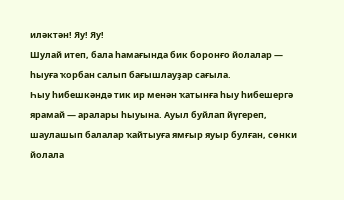иләктән! Яу! Яу!
Шулай итеп, бала һамағында бик боронғо йолалар — һыуға ҡорбан салып бағышлауҙар сағыла.
Һыу һибешкәндә тик ир менән ҡатынға һыу һибешергә ярамай — аралары һыуына. Ауыл буйлап йүгереп, шаулашып балалар ҡайтыуға ямғыр яуыр булған, сөнки йолала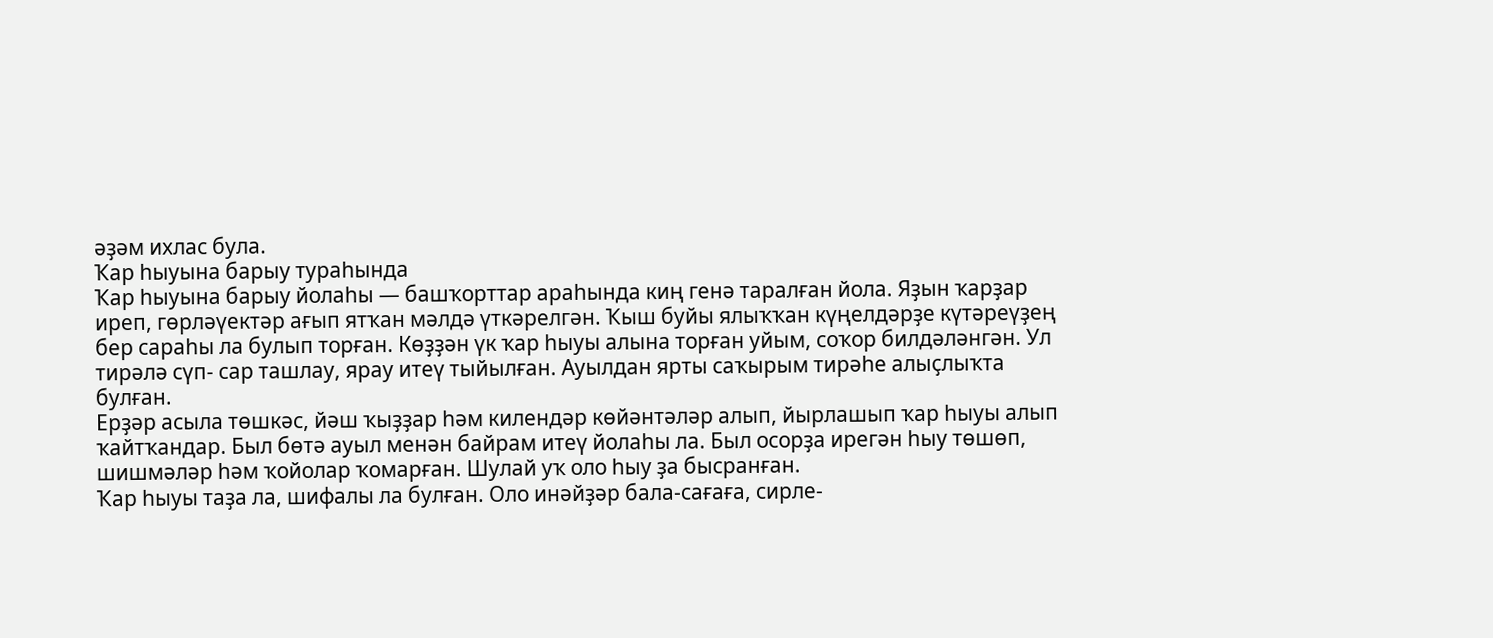әҙәм ихлас була.
Ҡар һыуына барыу тураһында
Ҡар һыуына барыу йолаһы — башҡорттар араһында киң генә таралған йола. Яҙын ҡарҙар иреп, гөрләүектәр ағып ятҡан мәлдә үткәрелгән. Ҡыш буйы ялыҡҡан күңелдәрҙе күтәреүҙең бер сараһы ла булып торған. Көҙҙән үк ҡар һыуы алына торған уйым, соҡор билдәләнгән. Ул тирәлә сүп- сар ташлау, ярау итеү тыйылған. Ауылдан ярты саҡырым тирәһе алыҫлыҡта булған.
Ерҙәр асыла төшкәс, йәш ҡыҙҙар һәм килендәр көйәнтәләр алып, йырлашып ҡар һыуы алып ҡайтҡандар. Был бөтә ауыл менән байрам итеү йолаһы ла. Был осорҙа ирегән һыу төшөп, шишмәләр һәм ҡойолар ҡомарған. Шулай уҡ оло һыу ҙа бысранған.
Ҡар һыуы таҙа ла, шифалы ла булған. Оло инәйҙәр бала-сағаға, сирле-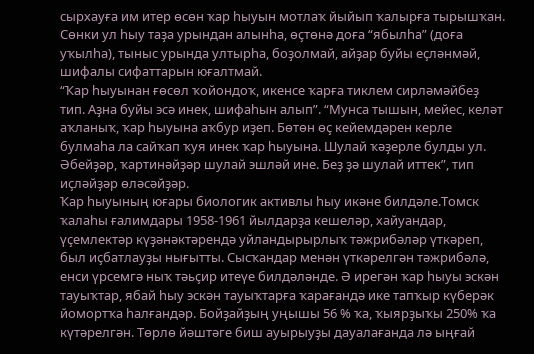сырхауға им итер өсөн ҡар һыуын мотлаҡ йыйып ҡалырға тырышҡан. Сөнки ул һыу таҙа урындан алынһа, өҫтөнә доға “ябылһа” (доға уҡылһа), тыныс урында ултырһа, боҙолмай, айҙар буйы еҫләнмәй, шифалы сифаттарын юғалтмай.
“Ҡар һыуынан ғөсөл ҡойондоҡ, икенсе ҡарға тиклем сирләмәйбеҙ тип. Аҙна буйы эсә инек, шифаһын алып”. “Мунса тышын, мейес, келәт аҡланыҡ, ҡар һыуына аҡбур иҙеп. Бөтөн өҫ кейемдәрен керле булмаһа ла сайҡап ҡуя инек ҡар һыуына. Шулай ҡәҙерле булды ул. Әбейҙәр, ҡартинәйҙәр шулай эшләй ине. Беҙ ҙә шулай иттек”, тип иҫләйҙәр өләсәйҙәр.
Ҡар һыуының юғары биологик активлы һыу икәне билдәле.Томск ҡалаһы ғалимдары 1958-1961 йылдарҙа кешеләр, хайуандар, үҫемлектәр күҙәнәктәрендә уйландырырлыҡ тәжрибәләр үткәреп, был иҫбатлауҙы нығытты. Сысҡандар менән үткәрелгән тәжрибәлә, енси үрсемгә ныҡ тәьҫир итеүе билдәләнде. Ә ирегән ҡар һыуы эскән тауыҡтар, ябай һыу эскән тауыҡтарға ҡарағандә ике тапҡыр күберәк йомортҡа һалғандәр. Бойҙайҙың уңышы 56 % ҡа, ҡыярҙыҡы 250% ҡа күтәрелгән. Төрлө йәштәге биш ауырыуҙы дауалағанда лә ыңғай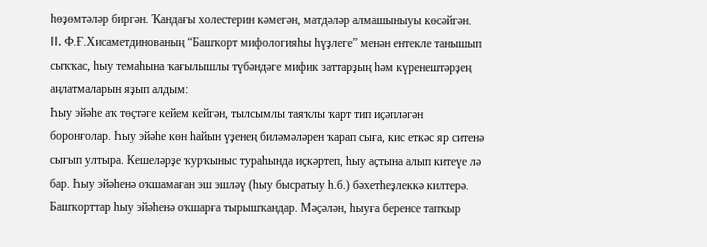һөҙөмтәләр биргән. Ҡандағы холестерин кәмегән, матдәләр алмашыныуы көсәйгән.
II. Ф.Ғ.Хисаметдинованың “Башҡорт мифологияһы һүҙлеге” менән ентекле танышып сыҡҡас, һыу темаһына ҡағылышлы түбәндәге мифик заттарҙың һәм күренештәрҙең аңлатмаларын яҙып алдым:
Һыу эйәһе аҡ төҫтәге кейем кейгән, тылсымлы таяҡлы ҡарт тип иҫәпләгән боронғолар. Һыу эйәһе көн һайын үҙенең биләмәләрен ҡарап сыға, кис еткәс яр ситенә сығып ултыра. Кешеләрҙе ҡурҡыныс тураһында иҫкәртеп, һыу аҫтына алып китеүе лә бар. Һыу эйәһенә оҡшамаған эш эшләү (һыу бысратыу һ.б.) бәхетһеҙлеккә килтерә. Башҡорттар һыу эйәһенә оҡшарға тырышҡандар. Мәҫәлән, һыуға беренсе тапҡыр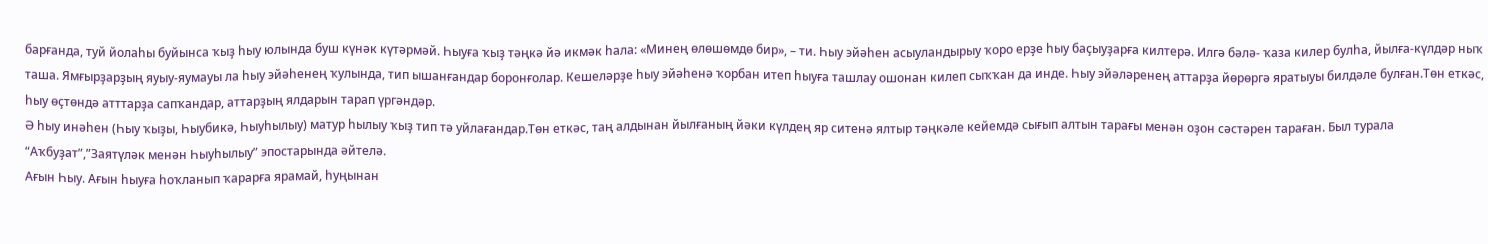барғанда, туй йолаһы буйынса ҡыҙ һыу юлында буш күнәк күтәрмәй. Һыуға ҡыҙ тәңкә йә икмәк һала: «Минең өлөшөмдө бир», – ти. Һыу эйәһен асыуландырыу ҡоро ерҙе һыу баҫыуҙарға килтерә. Илгә бәлә- ҡаза килер булһа, йылға-күлдәр ныҡ таша. Ямғырҙарҙың яуыу-яумауы ла һыу эйәһенең ҡулында, тип ышанғандар боронғолар. Кешеләрҙе һыу эйәһенә ҡорбан итеп һыуға ташлау ошонан килеп сыҡҡан да инде. Һыу эйәләренең аттарҙа йөрөргә яратыуы билдәле булған.Төн еткәс, һыу өҫтөндә атттарҙа сапҡандар, аттарҙың ялдарын тарап үргәндәр.
Ә һыу инәһен (Һыу ҡыҙы, Һыубикә, Һыуһылыу) матур һылыу ҡыҙ тип тә уйлағандар.Төн еткәс, таң алдынан йылғаның йәки күлдең яр ситенә ялтыр тәңкәле кейемдә сығып алтын тарағы менән оҙон сәстәрен тараған. Был турала “Аҡбуҙат”,”Заятүләк менән Һыуһылыу” эпостарында әйтелә.
Ағын Һыу. Ағын һыуға һоҡланып ҡарарға ярамай, һуңынан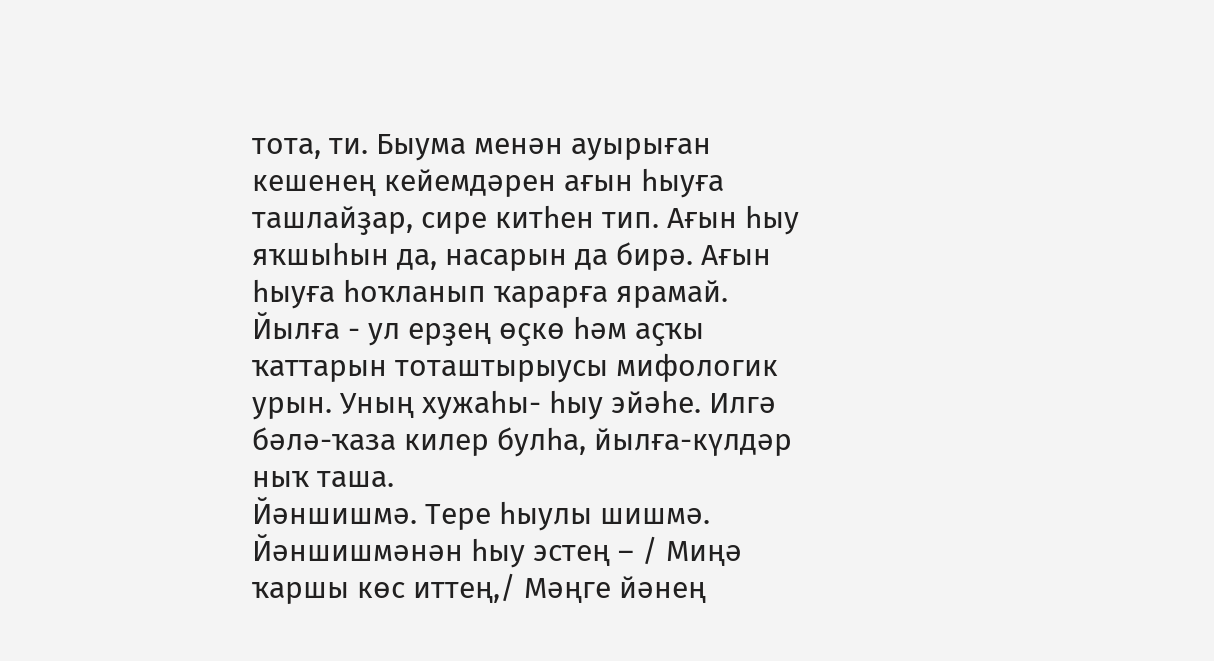тота, ти. Быума менән ауырыған кешенең кейемдәрен ағын һыуға ташлайҙар, сире китһен тип. Ағын һыу яҡшыһын да, насарын да бирә. Ағын һыуға һоҡланып ҡарарға ярамай.
Йылға - ул ерҙең өҫкө һәм аҫҡы ҡаттарын тоташтырыусы мифологик урын. Уның хужаһы- һыу эйәһе. Илгә бәлә-ҡаза килер булһа, йылға-күлдәр ныҡ таша.
Йәншишмә. Тере һыулы шишмә. Йәншишмәнән һыу эстең – / Миңә ҡаршы көс иттең,/ Мәңге йәнең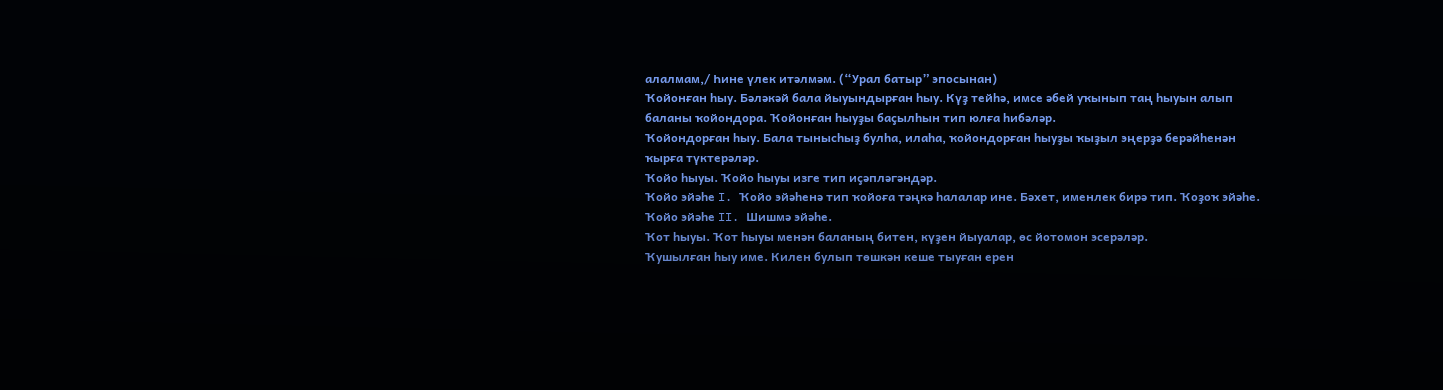алалмам,/ Һине үлек итәлмәм. (“Урал батыр” эпосынан)
Ҡойонған һыу. Бәләкәй бала йыуындырған һыу. Күҙ тейһә, имсе әбей уҡынып таң һыуын алып баланы ҡойондора. Ҡойонған һыуҙы баҫылһын тип юлға һибәләр.
Ҡойондорған һыу. Бала тынысһыҙ булһа, илаһа, ҡойондорған һыуҙы ҡыҙыл эңерҙә берәйһенән ҡырға түктерәләр.
Ҡойо һыуы. Ҡойо һыуы изге тип иҫәпләгәндәр.
Ҡойо эйәһе I. Ҡойо эйәһенә тип ҡойоға тәңкә һалалар ине. Бәхет, именлек бирә тип. Ҡоҙоҡ эйәһе.
Ҡойо эйәһе II. Шишмә эйәһе.
Ҡот һыуы. Ҡот һыуы менән баланың битен, күҙен йыуалар, өс йотомон эсерәләр.
Ҡушылған һыу име. Килен булып төшкән кеше тыуған ерен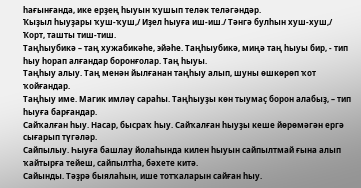һағынғанда, ике ерҙең һыуын ҡушып теләк теләгәндәр.
Ҡыҙыл һыуҙары ҡуш-ҡуш,/ Иҙел һыуға иш-иш./ Тәнгә булһын хуш-хуш,/ Ҡорт, ташты тиш-тиш.
Таңһыубикә – таң хужабикәһе, эйәһе. Таңһыубикә, миңә таң һыуы бир, - тип һыу һорап алғандар боронғолар. Таң һыуы.
Таңһыу алыу. Таң менән йылғанан таңһыу алып, шуны өшкөрөп ҡот ҡойғандар.
Таңһыу име. Магик имләү сараһы. Таңһыуҙы көн тыумаҫ борон алабыҙ, – тип һыуға барғандар.
Сайҡалған һыу. Насар, бысраҡ һыу. Сайҡалған һыуҙы кеше йөрөмәгән ергә сығарып түгәләр.
Сайпылыу. Һыуға башлау йолаһында килен һыуын сайпылтмай ғына алып ҡайтырға тейеш, сайпылтһа, бәхете китә.
Сайынды. Тәҙрә быялаһын, ише тотҡаларын сайған һыу.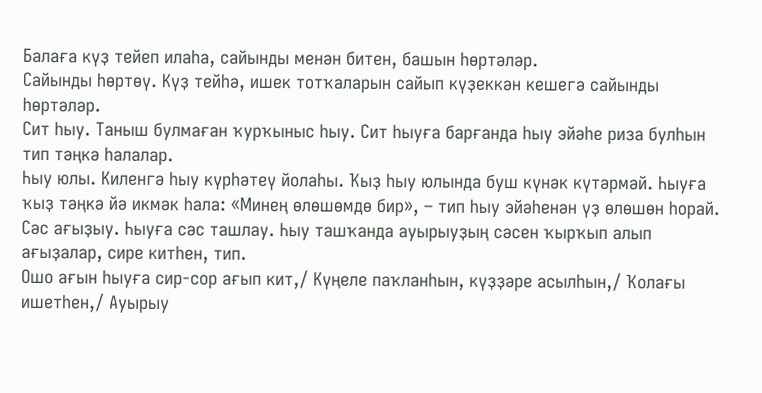Балаға күҙ тейеп илаһа, сайынды менән битен, башын һөртәләр.
Сайынды һөртөү. Күҙ тейһә, ишек тотҡаларын сайып күҙеккән кешегә сайынды һөртәләр.
Сит һыу. Таныш булмаған ҡурҡыныс һыу. Сит һыуға барғанда һыу эйәһе риза булһын тип тәңкә һалалар.
Һыу юлы. Киленгә һыу күрһәтеү йолаһы. Ҡыҙ һыу юлында буш күнәк күтәрмәй. Һыуға ҡыҙ тәңкә йә икмәк һала: «Минең өлөшөмдө бир», – тип һыу эйәһенән үҙ өлөшөн һорай.
Сәс ағыҙыу. Һыуға сәс ташлау. Һыу ташҡанда ауырыуҙың сәсен ҡырҡып алып ағыҙалар, сире китһен, тип.
Ошо ағын һыуға сир-сор ағып кит,/ Күңеле паҡланһын, күҙҙәре асылһын,/ Ҡолағы ишетһен,/ Ауырыу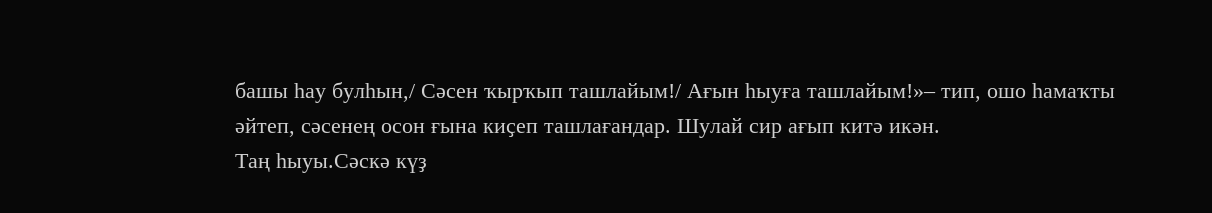башы һау булһын,/ Сәсен ҡырҡып ташлайым!/ Ағын һыуға ташлайым!»– тип, ошо һамаҡты әйтеп, сәсенең осон ғына киҫеп ташлағандар. Шулай сир ағып китә икән.
Таң һыуы.Сәскә күҙ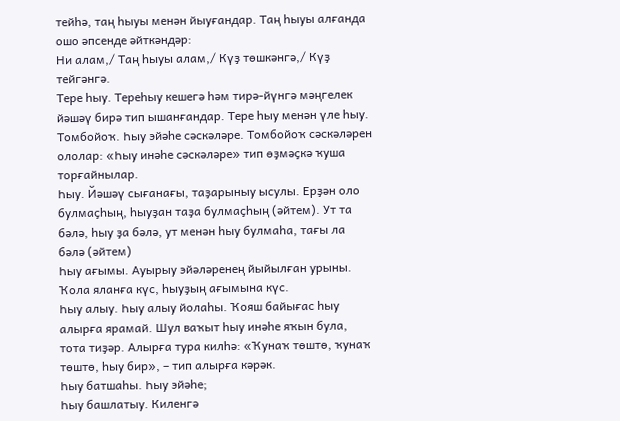тейһә, таң һыуы менән йыуғандар. Таң һыуы алғанда ошо әпсенде әйткәндәр:
Ни алам,/ Таң һыуы алам,/ Күҙ төшкәнгә,/ Күҙ тейгәнгә.
Тере һыу. Тереһыу кешегә һәм тирә-йүнгә мәңгелек йәшәү бирә тип ышанғандар. Тере һыу менән үле һыу.
Томбойоҡ. Һыу эйәһе сәскәләре. Томбойоҡ сәскәләрен ололар: «Һыу инәһе сәскәләре» тип өҙмәҫкә ҡуша торғайнылар.
Һыу. Йәшәү сығанағы, таҙарыныу ысулы. Ерҙән оло булмаҫһың, һыуҙан таҙа булмаҫһың (әйтем). Ут та бәлә, һыу ҙа бәлә, ут менән һыу булмаһа, тағы ла бәлә (әйтем)
Һыу ағымы. Ауырыу эйәләренең йыйылған урыны. Ҡола яланға күс, һыуҙың ағымына күс.
Һыу алыу. Һыу алыу йолаһы. Ҡояш байығас һыу алырға ярамай. Шул ваҡыт һыу инәһе яҡын була, тота тиҙәр. Алырға тура килһә: «Ҡунаҡ төштө, ҡунаҡ төштө, һыу бир», – тип алырға кәрәк.
Һыу батшаһы. Һыу эйәһе;
Һыу башлатыу. Киленгә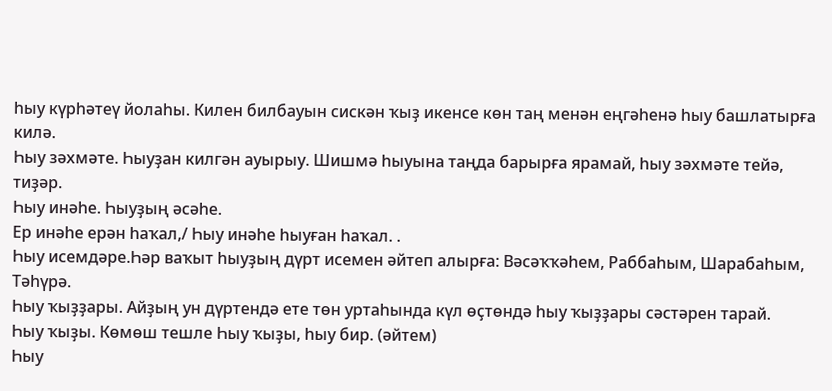һыу күрһәтеү йолаһы. Килен билбауын сискән ҡыҙ икенсе көн таң менән еңгәһенә һыу башлатырға килә.
Һыу зәхмәте. Һыуҙан килгән ауырыу. Шишмә һыуына таңда барырға ярамай, һыу зәхмәте тейә, тиҙәр.
Һыу инәһе. Һыуҙың әсәһе.
Ер инәһе ерән һаҡал,/ Һыу инәһе һыуған һаҡал. .
Һыу исемдәре.Һәр ваҡыт һыуҙың дүрт исемен әйтеп алырға: Вәсәҡҡәһем, Раббаһым, Шарабаһым, Тәһүрә.
Һыу ҡыҙҙары. Айҙың ун дүртендә ете төн уртаһында күл өҫтөндә һыу ҡыҙҙары сәстәрен тарай.
Һыу ҡыҙы. Көмөш тешле Һыу ҡыҙы, һыу бир. (әйтем)
Һыу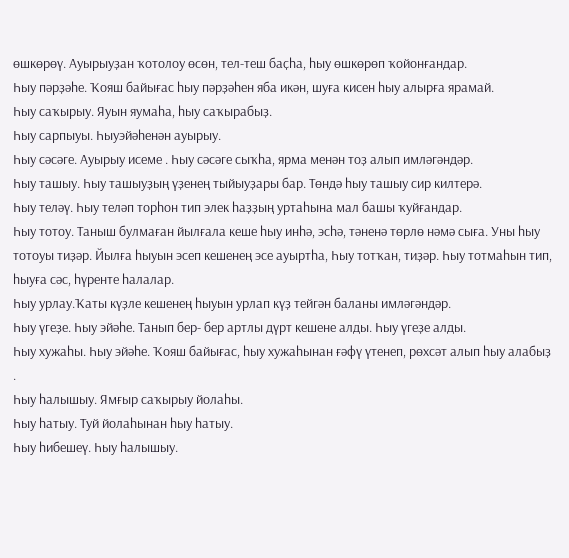өшкөрөү. Ауырыуҙан ҡотолоу өсөн, тел-теш баҫһа, һыу өшкөрөп ҡойонғандар.
Һыу пәрҙәһе. Ҡояш байығас һыу пәрҙәһен яба икән, шуға кисен һыу алырға ярамай.
Һыу саҡырыу. Яуын яумаһа, һыу саҡырабыҙ.
Һыу сарпыуы. Һыуэйәһенән ауырыу.
Һыу сәсәге. Ауырыу исеме . Һыу сәсәге сыҡһа, ярма менән тоҙ алып имләгәндәр.
Һыу ташыу. Һыу ташыуҙың үҙенең тыйыуҙары бар. Төндә һыу ташыу сир килтерә.
Һыу теләү. Һыу теләп торһон тип элек һаҙҙың уртаһына мал башы ҡуйғандар.
Һыу тотоу. Таныш булмаған йылғала кеше һыу инһә, эсһә, тәненә төрлө нәмә сыға. Уны һыу тотоуы тиҙәр. Йылға һыуын эсеп кешенең эсе ауыртһа, Һыу тотҡан, тиҙәр. Һыу тотмаһын тип, һыуға сәс, һүренте һалалар.
Һыу урлау.Ҡаты күҙле кешенең һыуын урлап күҙ тейгән баланы имләгәндәр.
Һыу үгеҙе. Һыу эйәһе. Танып бер- бер артлы дүрт кешене алды. Һыу үгеҙе алды.
Һыу хужаһы. Һыу эйәһе. Ҡояш байығас, һыу хужаһынан ғәфү үтенеп, рөхсәт алып һыу алабыҙ .
Һыу һалышыу. Ямғыр саҡырыу йолаһы.
Һыу һатыу. Туй йолаһынан һыу һатыу.
Һыу һибешеү. Һыу һалышыу.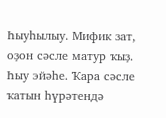Һыуһылыу. Мифик зат, оҙон сәсле матур ҡыҙ.
Һыу эйәһе. Ҡара сәсле ҡатын һүрәтендә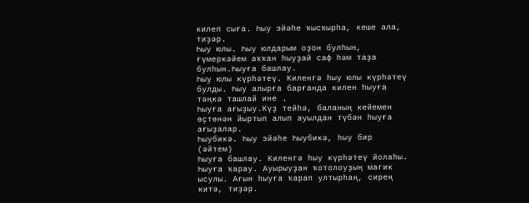килеп сыға. Һыу эйәһе ҡысҡырһа, кеше ала, тиҙәр.
Һыу юлы. Һыу юлдарым оҙон булһын, ғүмеркәйем аҡҡан һыуҙай саф һәм таҙа булһын.Һыуға башлау.
Һыу юлы күрһәтеү. Киленгә һыу юлы күрһәтеү булды. Һыу алырға барғанда килен һыуға тәңкә ташлай ине .
Һыуға ағыҙыу.Күҙ тейһә, баланың кейемен өҫтөнән йыртып алып ауылдан түбән һыуға ағыҙалар.
Һыубикә. Һыу эйәһе Һыубикә, һыу бир (әйтем)
Һыуға башлау. Киленгә һыу күрһәтеү йолаһы.
Һыуға ҡарау. Ауырыуҙан ҡотолоуҙың магик ысулы. Ағын һыуға ҡарап ултырһаң, сирең китә, тиҙәр.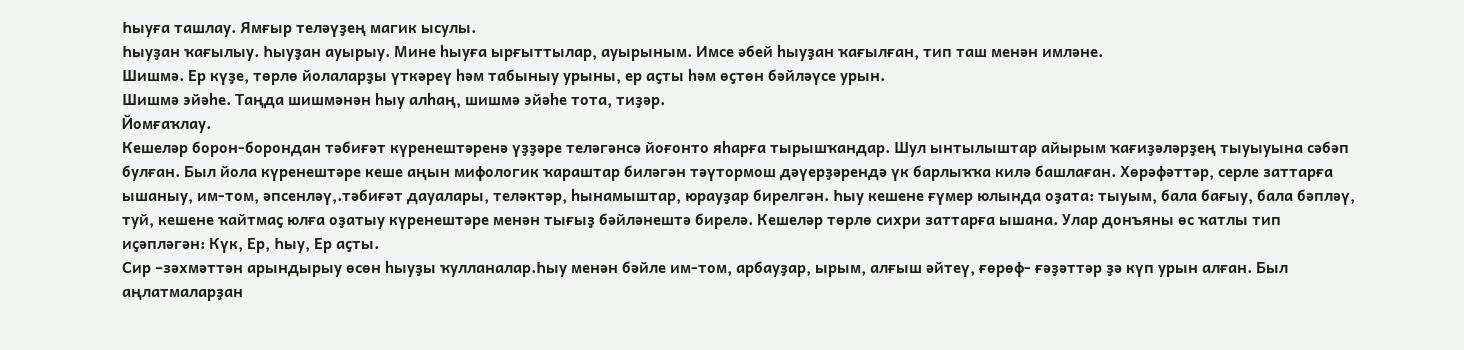Һыуға ташлау. Ямғыр теләүҙең магик ысулы.
Һыуҙан ҡағылыу. Һыуҙан ауырыу. Мине һыуға ырғыттылар, ауырыным. Имсе әбей һыуҙан ҡағылған, тип таш менән имләне.
Шишмә. Ер күҙе, төрлө йолаларҙы үткәреү һәм табыныу урыны, ер аҫты һәм өҫтөн бәйләүсе урын.
Шишмә эйәһе. Таңда шишмәнән һыу алһаң, шишмә эйәһе тота, тиҙәр.
Йомғаҡлау.
Кешеләр борон-борондан тәбиғәт күренештәренә үҙҙәре теләгәнсә йоғонто яһарға тырышҡандар. Шул ынтылыштар айырым ҡағиҙәләрҙең тыуыуына сәбәп булған. Был йола күренештәре кеше аңын мифологик ҡараштар биләгән тәүтормош дәүерҙәрендә үк барлыҡҡа килә башлаған. Хөрәфәттәр, серле заттарға ышаныу, им-том, әпсенләү,.тәбиғәт дауалары, теләктәр, һынамыштар, юрауҙар бирелгән. Һыу кешене ғүмер юлында оҙата: тыуым, бала бағыу, бала бәпләү, туй, кешене ҡайтмаҫ юлға оҙатыу күренештәре менән тығыҙ бәйләнештә бирелә. Кешеләр төрлө сихри заттарға ышана. Улар донъяны өс ҡатлы тип иҫәпләгән: Күк, Ер, Һыу, Ер аҫты.
Сир –зәхмәттән арындырыу өсөн һыуҙы ҡулланалар.Һыу менән бәйле им-том, арбауҙар, ырым, алғыш әйтеү, ғөрөф- ғәҙәттәр ҙә күп урын алған. Был аңлатмаларҙан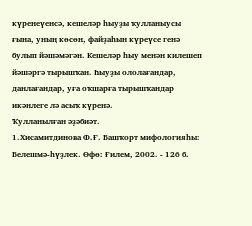күренеүенсә, кешеләр һыуҙы ҡулланыусы ғына, уның көсөн, файҙаһын күреүсе генә булып йәшәмәгән. Кешеләр һыу менән килешеп йәшәргә тырышҡан. Һыуҙы ололағандар, данлағандар, уға оҡшарға тырышҡандар икәнлеге лә асыҡ күренә.
Ҡулланылған әҙәбиәт.
1.Хисамитдинова Ф.Ғ. Башҡорт мифологияһы: Белешмә-һүҙлек. Өфө: Ғилем, 2002. - 126 б.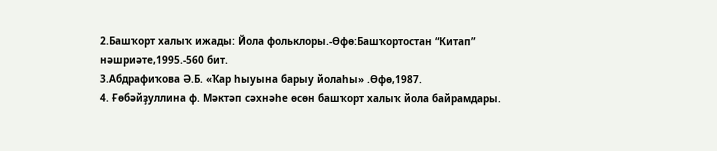2.Башҡорт халыҡ ижады: Йола фольклоры.-Өфө:Башҡортостан “Китап” нәшриәте,1995.-560 бит.
3.Абдрафиҡова Ә.Б. «Ҡар һыуына барыу йолаһы» .Өфө,1987.
4. Ғөбәйҙуллина ф. Мәктәп сәхнәһе өсөн башҡорт халыҡ йола байрамдары.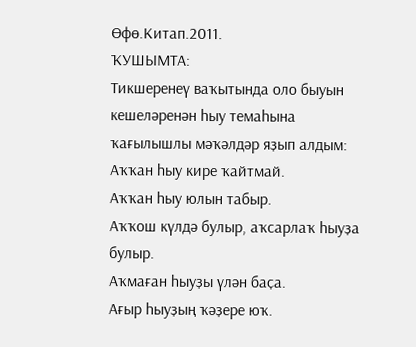Өфө.Китап.2011.
ҠУШЫМТА:
Тикшеренеү ваҡытында оло быуын кешеләренән һыу темаһына ҡағылышлы мәҡәлдәр яҙып алдым:
Аҡҡан һыу кире ҡайтмай.
Аҡҡан һыу юлын табыр.
Аҡҡош күлдә булыр, аҡсарлаҡ һыуҙа булыр.
Аҡмаған һыуҙы үлән баҫа.
Ағыр һыуҙың ҡәҙере юҡ.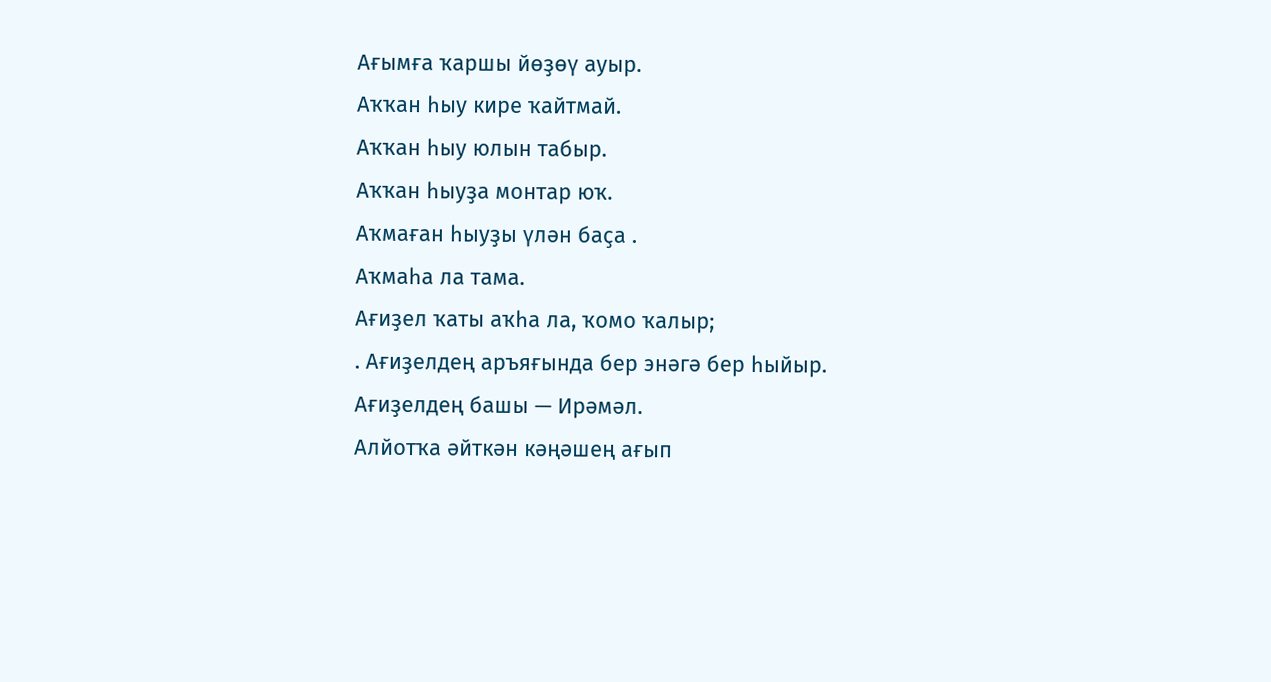Ағымға ҡаршы йөҙөү ауыр.
Аҡҡан һыу кире ҡайтмай.
Аҡҡан һыу юлын табыр.
Аҡҡан һыуҙа монтар юҡ.
Аҡмаған һыуҙы үлән баҫа .
Аҡмаһа ла тама.
Ағиҙел ҡаты аҡһа ла, ҡомо ҡалыр;
. Ағиҙелдең аръяғында бер энәгә бер һыйыр.
Ағиҙелдең башы — Ирәмәл.
Алйотҡа әйткән кәңәшең ағып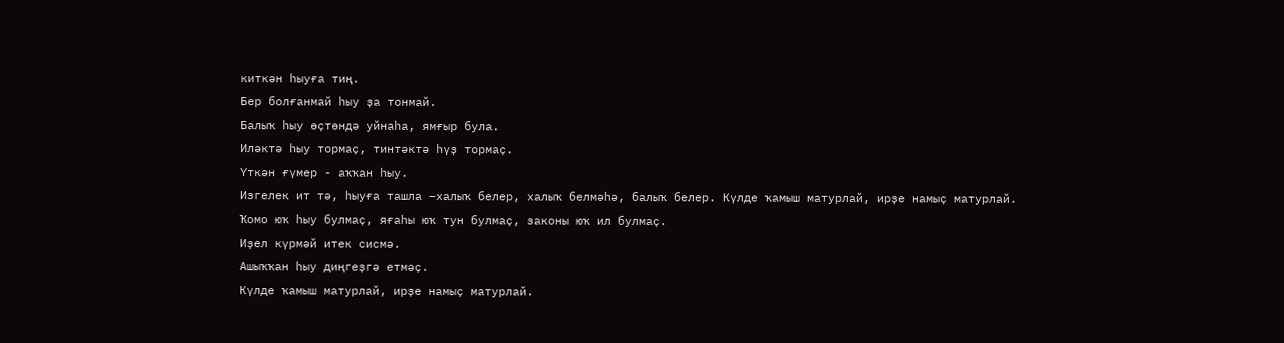киткән һыуға тиң.
Бер болғанмай һыу ҙа тонмай.
Балыҡ һыу өҫтөндә уйнаһа, ямғыр була.
Иләктә һыу тормаҫ, тинтәктә һүҙ тормаҫ.
Үткән ғүмер - аҡҡан һыу.
Изгелек ит тә, һыуға ташла –халыҡ белер, халыҡ белмәһә, балыҡ белер. Күлде ҡамыш матурлай, ирҙе намыҫ матурлай.
Ҡомо юҡ һыу булмаҫ, яғаһы юҡ тун булмаҫ, законы юҡ ил булмаҫ.
Иҙел күрмәй итек сисмә.
Ашыҡҡан һыу диңгеҙгә етмәҫ.
Күлде ҡамыш матурлай, ирҙе намыҫ матурлай.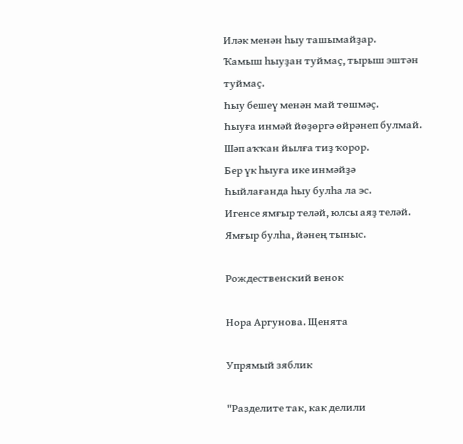Иләк менән һыу ташымайҙар.
Ҡамыш һыуҙан туймаҫ, тырыш эштән туймаҫ.
Һыу бешеү менән май төшмәҫ.
Һыуға инмәй йөҙөргә өйрәнеп булмай.
Шәп аҡҡан йылға тиҙ ҡорор.
Бер үк һыуға ике инмәйҙә
Һыйлағанда һыу булһа ла эс.
Игенсе ямғыр теләй, юлсы аяҙ теләй.
Ямғыр булһа, йәнең тыныс.

Рождественский венок

Нора Аргунова. Щенята

Упрямый зяблик

"Разделите так, как делили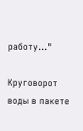работу..."

Круговорот воды в пакете